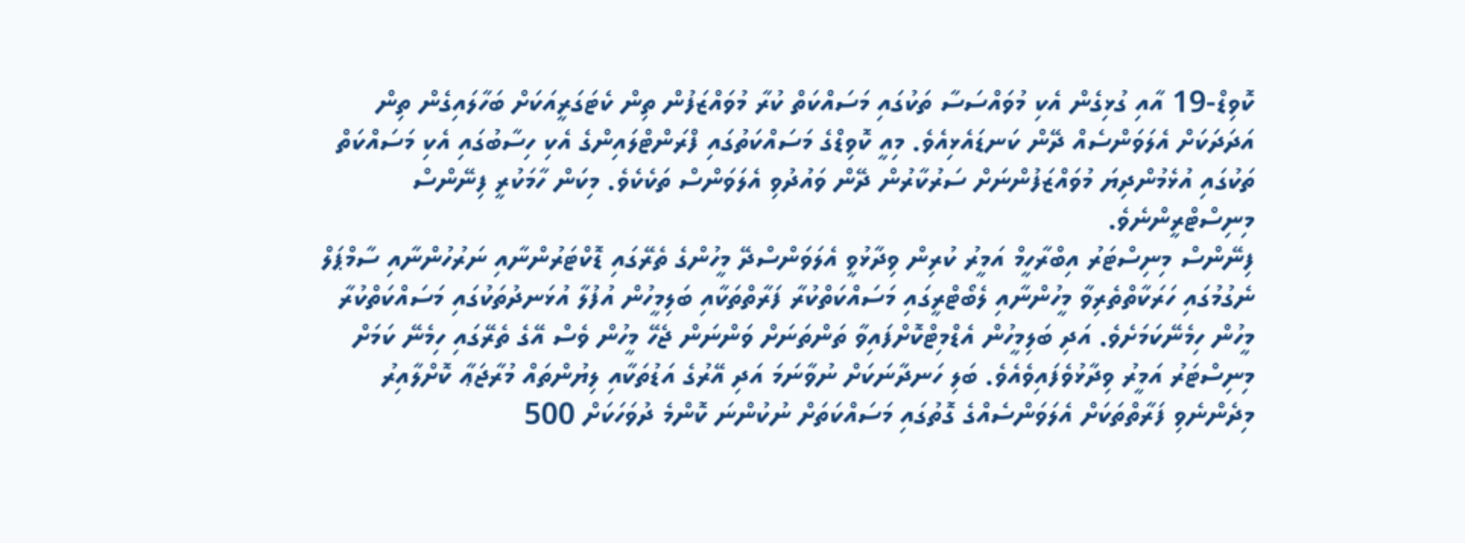ކޮވިޑް-19 އާއި ގުޅިގެން އެކި މުވައްސަސާ ތަކުގައި މަސައްކަތް ކުރާ މުވައްޒަފުން ތިން ކެޓަގަރީއަކަށް ބަހާލައިގެން ތިން އަދަދަކަށް އެލަވަންސެއް ދޭން ކަނޑައެޅިއެވެ. މިއީ ކޮވިޑްގެ މަސައްކަތުގައި ފްރަންޓްލައިންގެ އެކި ހިސާބުގައި އެކި މަސައްކަތް ތަކުގައި އުޅެމުންދިޔަ މުވައްޒަފުންނަށް ސަރުކާރުން ދޭން ވައުދުވި އެލަވަންސް ތަކެކެވެ. މިކަން ހާމަކުރީ ފިނޭންސް މިނިސްޓްރީންނެވެ.
ފިނޭންސް މިނިސްޓަރު އިބްރާހީމް އަމީރު ކުރިން ވިދާޅުވީ އެލަވަންސްދޭ މީހުންގެ ތެރޭގައި ޑޮކްޓަރުންނާއި ނަރުހުންނާއި ސާމްޕަލް ނެގުމުގައި ހަރަކާތްތެރިވާ މީހުންނާއި ލެބޯޓްރީގައި މަސައްކަތްކުރާ ފަރާތްތަކާއި ބަލިމީހުން އުފުލާ އުޅަނދުތަކުގައި މަސައްކަތްކުރާ މީހުން ހިމެނޭކަމަށެވެ. އަދި ބަލިމީހުން އެޑްމިޓްކޮށްފައިވާ ތަންތަނަށް ވަންނަން ޖެހޭ މީހުން ވެސް އޭގެ ތެރޭގައި ހިމެނޭ ކަމަށް މިނިސްޓަރު އަމީރު ވިދާޅުވެފައިވެއެވެ. ބަލި ހަނދާނަކަށް ނުވާނަމަ އަދި އޭރުގެ އަޑުތަކާއި ލިޔުންތައް މުރާޖަޢާ ކޮށްލާއިރު މިދެންނެވި ފަރާތްތަކަށް އެލަވަންސެއްގެ ގޮތުގައި މަސައްކަތަށް ނުކުންނަ ކޮންމެ ދުވަހަކަށް 500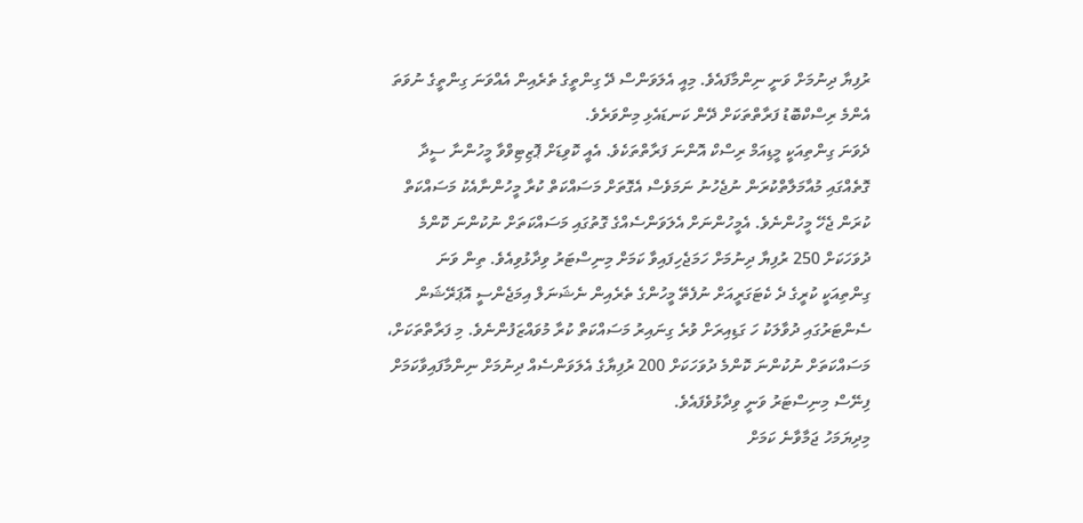ރުފިޔާ ދިނުމަށް ވަނީ ނިންމާފައެވެ. މިއީ އެލަވަންސް ދޭ ގިންތީގެ ތެރެއިން އެއްވަނަ ގިންތީގެ ނުވަތަ އެންމެ ރިސްކްބޮޑު ފަރާތްތަކަށް ދޭން ކަނޑައެޅި މިންވަރެވެ.
ދެވަނަ ގިންތިއަކީ މީޑިއަމް ރިސްކް އޮންނަ ފަރާތްތަކެވެ. އެއީ ކޮވިޑަށް ޕޮޒިޓިވްވާ މީހުންނާ ސީދާ ގޮތެއްގައި މުއާމަލާތްކުރަން ނުޖެހުނު ނަމަވެސް އެގޮތަށް މަސައްކަތް ކުރާ މީހުންނާއެކު މަސައްކަތް ކުރަން ޖެހޭ މީހުންނެވެ. އެމީހުންނަށް އެލަވަންސެއްގެ ގޮތުގައި މަސައްކަތަށް ނުކުންނަ ކޮންމެ ދުވަހަކަށް 250 ރުފިޔާ ދިނުމަށް ހަމަޖެހިފައިވާ ކަމަށް މިނިސްޓަރު ވިދާޅުވިއެވެ. ތިން ވަނަ ގިންތިއަކީ ކުރީގެ ދެ ކެޓަގަރީއަށް ނުފެތޭ މީހުންގެ ތެރެއިން ނެޝަނަލް އިމަޖެންސީ އޮޕަރޭޝަން ސެންޓަރުގައި ދުވާލަކު ހަ ގަޑިއިރަށް ވުރެ ގިނައިރު މަސައްކަތް ކުރާ މުވައްޒަފުންނެވެ. މި ފަރާތްތަކަށް، މަސައްކަތަށް ނުކުންނަ ކޮންމެ ދުވަހަކަށް 200 ރުފިޔާގެ އެލަވަންސެއް ދިނުމަށް ނިންމާފައިވާކަމަށް ފިނޭސް މިނިސްޓަރު ވަނީ ވިދާޅުވެފައެވެ.
މިދިޔަމަހު ޖަމާވާނެ ކަމަށް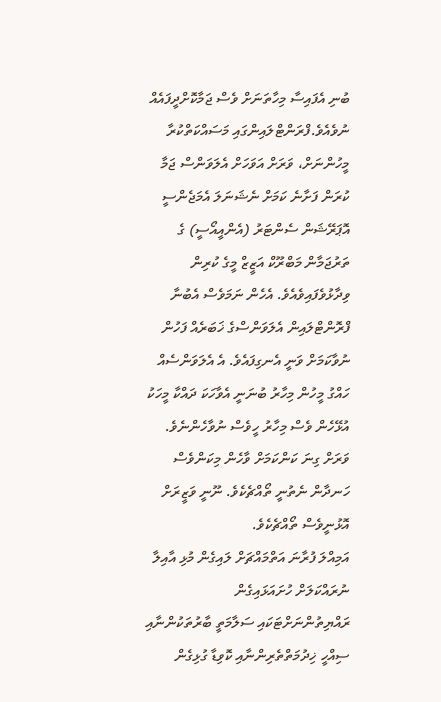ބުނި އެފައިސާ މިހާތަނަށް ވެސް ޖަމާކޮށްދީފައެއް ނުވެއެވެ.ފްރަންޓްލައިންގައި މަސައްކަތްކުރާ މީހުންނަށް، ވަރަށް އަވަހަށް އެލަވަންސް ޖަމާ ކުރަން ފަށާނެ ކަމަށް ނެޝަނަލަ އެމަޖެންސީ އޮޕަރޭޝަން ސެންޓަރު (އެންއީއޯސީ) ގެ ތަރުޖަމާން މަބްރޫކް އަޒީޒް މީގެ ކުރިން ވިދާޅުވެފައިވެއެވެ. އެހެން ނަމަވެސް އެބުނާ ފްރޮންޓްލައިން އެލަވަންސްގެ ޚަބަރެއް ފަހުން ނުވާކަމަށް ވަނީ އެނގިފައެވެ. އެ އެލަވަންސެއް ހައްގު މީހުން މިހާރު ބުނަނީ އެވާހަކަ ދައްކާ މީހަކު އުޅޭހެން ވެސް މިހާރު ހީވެސް ނުވާހެންނެވެ. ވަރަށް ގިނަ ކަންކަމަށް ވާހެން މިކަންވެސް ހަނދާން ނެތުނީ ތޯއްޗެކެވެ. ނޫނީ ވަޒީރަށް އޮޅުނީވެސް ތޯއްޗެކެވެ.
އަމިއްލަ ފުރާނަ އަތްމައްޗަށް ލައިގެން މުޅި އާއިލާ ނުރައްކަލަށް ހުށައަޅައިގެން ރައްޔިތުންނަށްޓަކައި ސަލާމަތީ ބާރުތަކުންނާއި ސިއްހީ ޚިދުމަތްތެރިންނާއި ކޮވިޑާ ގުޅިގެން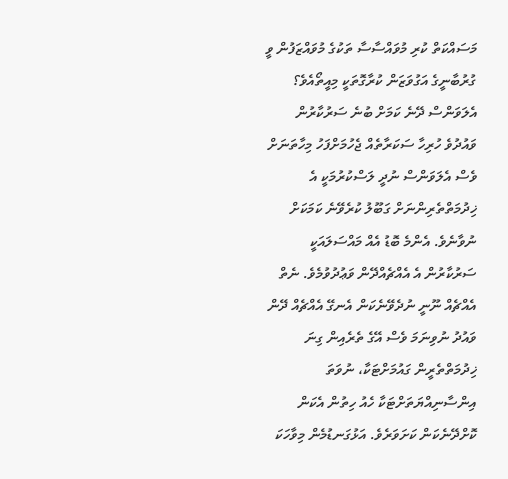މަސައްކަތް ކުރި މުވައްސާސާ ތަކުގެ މުވައްޒަފުން ވީ ގުރުބާނީގެ އަގުވަޒަން ކުރާގޮތަކީ މިއީތޯއެވެ؟ އެލަވަންސް ދޭނެ ކަމަށް ބުނެ ސަރުކާރުން ވައުދުވެ ހުރިހާ ސަކަރާތެއް ޖެހުމަށްފަހު މިހާތަނަށް ވެސް އެލަވަންސް ނުދީ ލަސްކުރުމަކީ އެ ޚިދުމަތްތެރިންނަށް ގަބޫލު ކުރެވޭނެ ކަމަކަށް ނުވާނެވެ. އެންމެ ބޮޑު އެއް މައްސަލައަކީ ސަރުކާރުން އެ އެއްޗެއްދޭން ވަޢުދުވުމެވެ. ނެތް އެއްޗެއް ނޫނީ ނުދެވޭނެކަން އެނގޭ އެއްޗެއް ދޭން ވައުދު ނުވިނަމަ ވެސް އޭގެ ތެރެއިން ގިނަ ޚިދުމަތްތެރީން ގައުމަށްޓަކާ، ނުވަތަ އިންސާނިއްޔަތަށްޓަކާ ހެއު ހިތުން އެކަން ކޮށްދޭނެކަން ކަށަވަރެވެ. އަޅުގަނޑުމެން މިވާހަކަ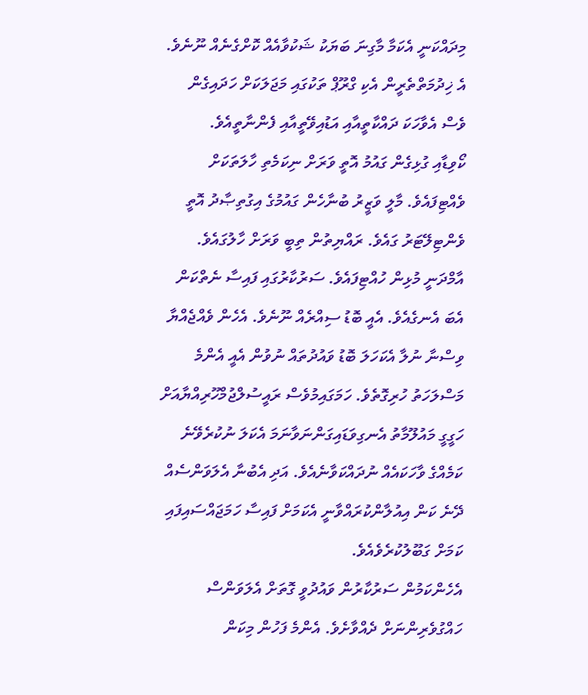މިދައްކަނީ އެކަމާ މާގިނަ ބަޔަކު ޝަކުވާއެއް ކޮށްގެނެއް ނޫނެވެ. އެ ޚިދުމަތްތެރީން އެކި ގްރޫޕް ތަކުގައި މަޖަލަކަށް ހަދައިގެން ވެސް އެވާހަކަ ދައްކާތީއާއި އަޑުއިވޭތީއާއި ފެންނާތީއެވެ.
ކޯވިޑާއި ގުޅިގެން ގައުމު އޮތީ ވަރަށް ނިކަމެތި ހާލަތަކަށް ވެއްޓިފައެވެ. މާލީ ވަޒީރު ބުނާހެން ގައުމުގެ އިގުތިޞާދު އޮތީ ވެންޓިލޭޓަރު ގައެވެ. ރައްޔިތުން ތިބީ ވަރަށް ހާލުގައެވެ. އާމްދަނީ މުޅިން ހުއްޓިފައެވެ. ސަރުކާރުގައި ފައިސާ ނެތްކަން އެބަ އެނގެއެވެ. އެއީ ބޮޑު ސިއްރެއް ނޫނެވެ. އެހެން ވެއްޖެއްޔާ ވިސްނާ ނުލާ އެކަހަލަ ބޮޑު ވައުދުތައް ނުވުން އެއީ އެންމެ މަސްލަހަތު ހުރިގޮތެވެ. ހަމަގައިމުވެސް ރައީސުލްޖުމްހޫރިއްޔާއަށް ހަގީގީ މައުލޫމާތު އެނގިވަޑައިގަންނަވާނަމަ އެކަލަ ނުކުރެވޭނެ ކަމެއްގެ ވާހަކައެއް ނުދައްކަވާނެއެވެ. އަދި އެބުނާ އެލަވަންސެއް ދޭނެ ކަން އިއުލާންކުރައްވާނީ އެކަމަށް ފައިސާ ހަމަޖައްސައިފައި ކަމަށް ގަބޫލުކުރެވެއެވެ.
އެހެންކަމުން ސަރުކާރުން ވައުދުވީ ގޮތަށް އެލަވަންސް ހައްގުވެރިންނަށް ދެއްވާށެވެ. އެންމެ ފަހުން މިކަން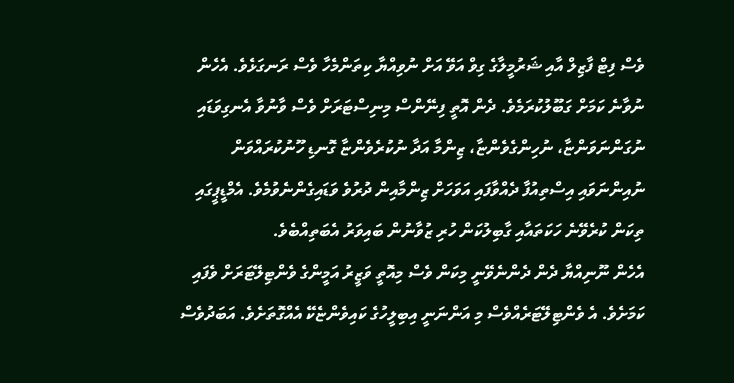ވެސް ފިޓް ފާޒިލް އާއި ޝަރުމީލާގެ ގިވް އަވޭ އަށް ނުވިއްޔާ ކިތަންމެހާ ވެސް ރަނގަޅެވެ. އެހެން ނުވާނެ ކަމަށް ގަބޫލުކުރަމެވެ. ދެން އޮތީ ފިނޭންސް މިނިސްޓަރަށް ވެސް ވާނުވާ އެނގިވަޑައި ނުގަންނަވަންޏާ، ނުހިންގެވެންޏާ، ޒިންމާ އަދާ ނުކުރެވެންޏާ ގޮނޑި ހޫނުކުރައްވަން ނުއިންނަވައި އިސްތިއުފާ ދެއްވާފައި އަވަހަށް ޒިންމާއިން ދުރުވެ ވަޑައިގެންނެވުމެވެ. އެމްޑީޕީގައި ތިކަން ކުރެވޭނެ ހަކަތައާއި ގާބިލުކަން ހުރި ޒުވާނުން ބައިވަރު އެބަތިއްބެވެ.
އެހެން ނޫނިއްޔާ ދެން ދެންނެވޭނީ މިކަން ވެސް މިއޮތީ ވަޒީރު އަމީންގެ ވެންޓިލޭޓަރަށް ވެފައި ކަމަށެވެ. އެ ވެންޓިލޭޓަރެއްވެސް މި އަންނަނީ އިބިލީހުގެ ކައިވެންޏެކޭ އެއްގޮތަށެވެ. އަބަދުވެސް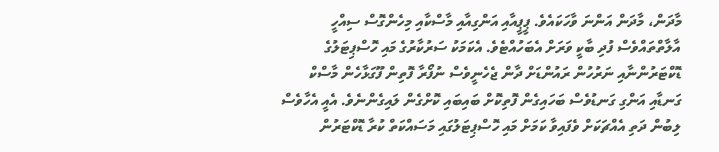މާދަން، މާދަން އަންނަ ވާހަކައެވެ. ޕީޕީއާއި އަންގިއާއި މާސްކާއި މިހެންގޮސް ސިއްހީ އާލާތްތައްވެސް ފުދި ބާކީ ވަރަށް އެބަހުއްޓެވެ. އެކަމަކު ސަރުކާރުގެ މައި ހޮސްޕިޓަލުގެ ޑޮކްޓަރުންނާއި ނަރުހުން ރައުންޑަށް ދާން ޖެހެނީވެސް ނުފޯރާ ފޮތިން ފޫގަޅާހެން މާސްކް ގަނޑާއި އަންގި ގަނޑުވެސް ބަހައިގެން ފޮތިކޮށް ބައިބައި ކޮށްގެން ލައިގެންނެވެ. އެއީ އެހާވެސް ލިބުން ދަތި އެއްޗަކަށް ވެފައިވާ ކަމަށް މައި ހޮސްޕިޓަލުގައި މަސައްކަތް ކުރާ ޑޮކްޓަރުން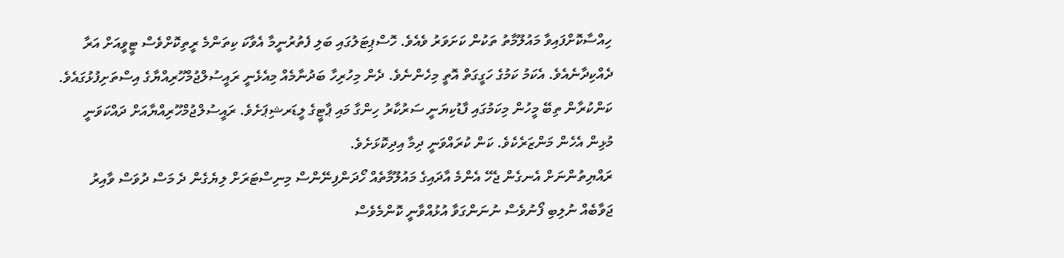ހިއްސާކޮށްފައިވާ މައުލޫމާތު ތަކުން ކަށަވަރު ވެއެވެ. ހޮސްޕިޓަލުގައި ބަލި ފެތުރުނީމާ އެވާކަ ކިތަންމެ ރީތިކޮށްވެސް ޓީވީއަށް އަރާ ދެއްކިދާނެއެވެ. އެކަމު ކަމުގެ ހަގީގަތް އޮތީ މިހެންނެވެ. ދެން މިހުރިހާ ބަދުނާމެއް މިއެޅެނީ ރައީސުލްޖުމްހޫރިއްޔާގެ އިސްތަށިފުޅުގައެވެ. ކަންކުރާން ތިބޭ މީހުން މިކަމުގައި ފާޑުކިޔަނީ ސަރުކާރު ހިންގާ މައި ޕާޓީގެ ލީޑަރޝިޕަށެވެ. ރައީސުލްޖުމްހޫރިއްޔާއަށް ދައްކަވަނީ މުޅިން އެހެން މަންޒަރެކެވެ. ކަން ކުރައްވަނީ ދިމާ އިދިކޮޅަށެވެ.
ރައްޔިތުންނަށް އެނގެން ޖެހޭ އެންމެ އާދައިގެ މައުލޫމާތެއް ހޯދަންފިނޭންސް މިނިސްޓަރަށް ލިޔެގެން ދެ މަސް ދުވަސް ވާއިރު ޖަވާބެއް ނުލިބި ފޯނުވެސް ނުނަންގަވާ އުޅުއްވާނީ ކޮންމެވެސް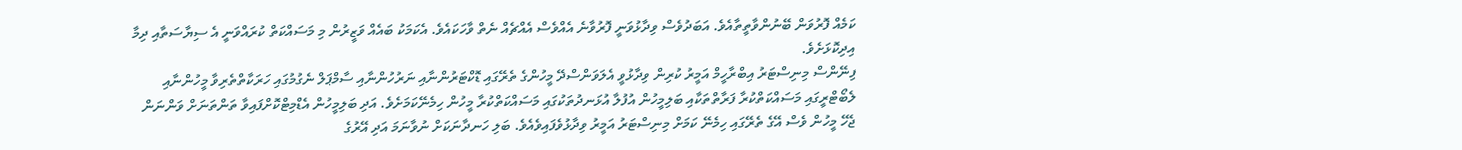ކަމެއް ފޮރުވަން ބޭނުންވާތީތާއެވެ. އަބަދުވެސް ވިދާޅުވަނީ ފޮރުވާނެ އެއްވެސް އެއްޗެއް ނެތް ވާހަކައެވެ. އެކަމަކު ބައެއް ވަޒީރުން މި މަސައްކަތް ކުރައްވަނީ އެ ސިޔާސަތާއި ދިމާ އިދިކޮޅަށެވެ.
ފިނޭންސް މިނިސްޓަރު އިބްރާހީމް އަމީރު ކުރިން ވިދާޅުވީ އެލަވަންސްދޭ މީހުންގެ ތެރޭގައި ޑޮކްޓަރުންނާއި ނަރުހުންނާއި ސާމްޕަލް ނެގުމުގައި ހަރަކާތްތެރިވާ މީހުންނާއި ލެބޯޓްރީގައި މަސައްކަތްކުރާ ފަރާތްތަކާއި ބަލިމީހުން އުފުލާ އުޅަނދުތަކުގައި މަސައްކަތްކުރާ މީހުން ހިމެނޭކަމަށެވެ. އަދި ބަލިމީހުން އެޑްމިޓްކޮށްފައިވާ ތަންތަނަށް ވަންނަން ޖެހޭ މީހުން ވެސް އޭގެ ތެރޭގައި ހިމެނޭ ކަމަށް މިނިސްޓަރު އަމީރު ވިދާޅުވެފައިވެއެވެ. ބަލި ހަނދާނަކަށް ނުވާނަމަ އަދި އޭރުގެ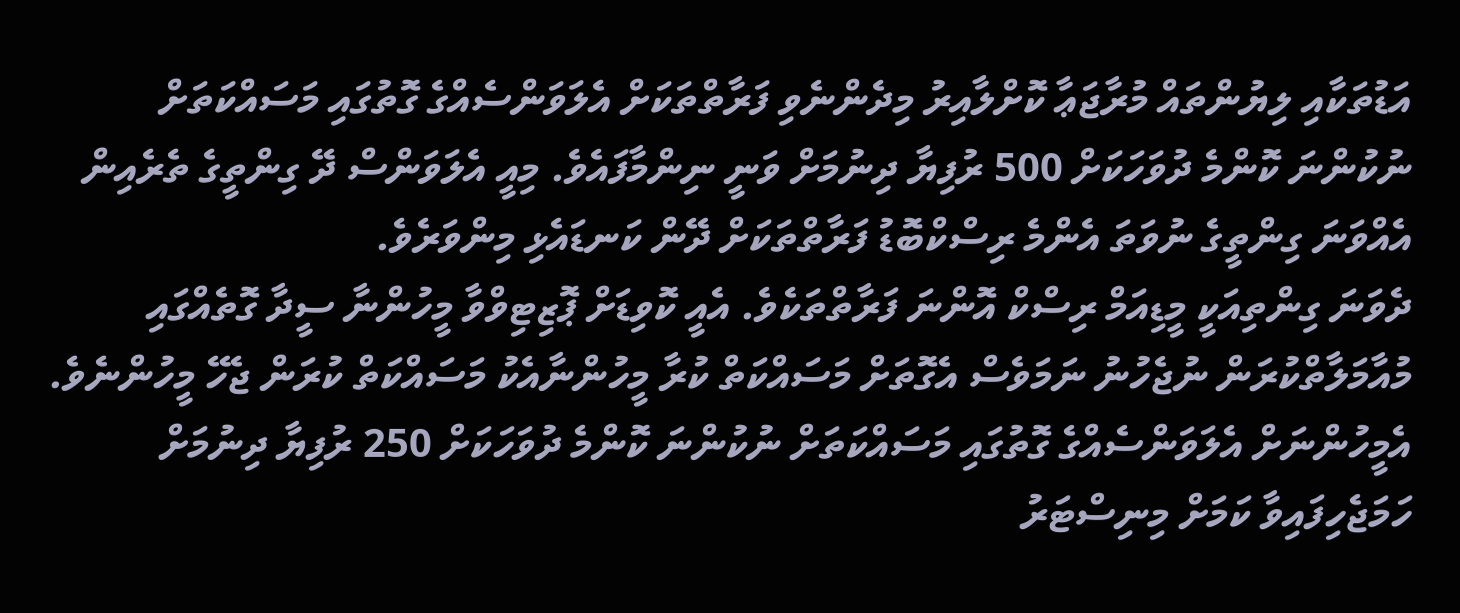އަޑުތަކާއި ލިޔުންތައް މުރާޖަޢާ ކޮށްލާއިރު މިދެންނެވި ފަރާތްތަކަށް އެލަވަންސެއްގެ ގޮތުގައި މަސައްކަތަށް ނުކުންނަ ކޮންމެ ދުވަހަކަށް 500 ރުފިޔާ ދިނުމަށް ވަނީ ނިންމާފައެވެ. މިއީ އެލަވަންސް ދޭ ގިންތީގެ ތެރެއިން އެއްވަނަ ގިންތީގެ ނުވަތަ އެންމެ ރިސްކްބޮޑު ފަރާތްތަކަށް ދޭން ކަނޑައެޅި މިންވަރެވެ.
ދެވަނަ ގިންތިއަކީ މީޑިއަމް ރިސްކް އޮންނަ ފަރާތްތަކެވެ. އެއީ ކޮވިޑަށް ޕޮޒިޓިވްވާ މީހުންނާ ސީދާ ގޮތެއްގައި މުއާމަލާތްކުރަން ނުޖެހުނު ނަމަވެސް އެގޮތަށް މަސައްކަތް ކުރާ މީހުންނާއެކު މަސައްކަތް ކުރަން ޖެހޭ މީހުންނެވެ. އެމީހުންނަށް އެލަވަންސެއްގެ ގޮތުގައި މަސައްކަތަށް ނުކުންނަ ކޮންމެ ދުވަހަކަށް 250 ރުފިޔާ ދިނުމަށް ހަމަޖެހިފައިވާ ކަމަށް މިނިސްޓަރު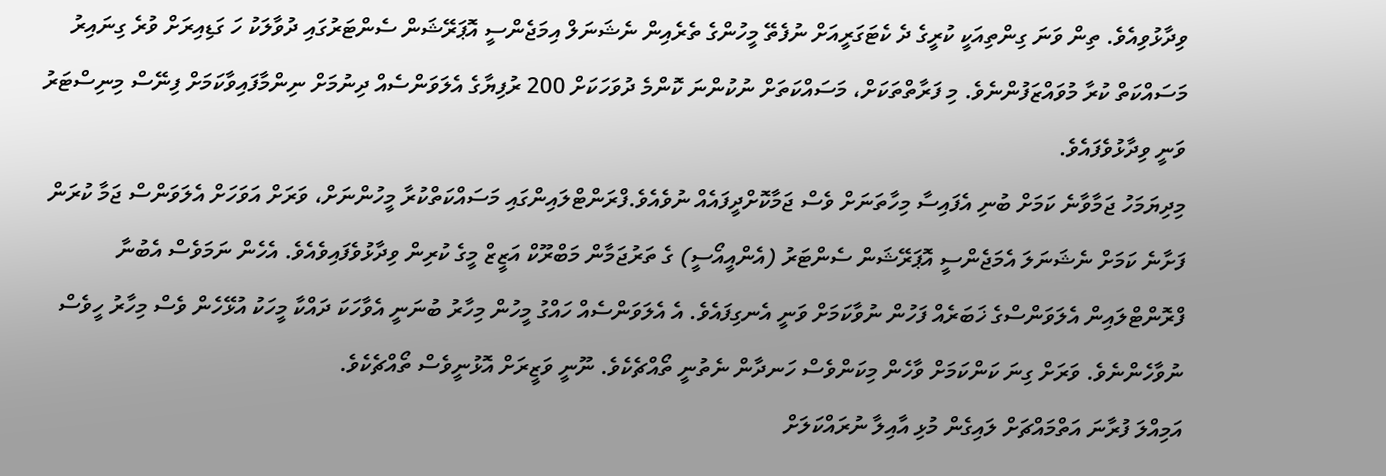ވިދާޅުވިއެވެ. ތިން ވަނަ ގިންތިއަކީ ކުރީގެ ދެ ކެޓަގަރީއަށް ނުފެތޭ މީހުންގެ ތެރެއިން ނެޝަނަލް އިމަޖެންސީ އޮޕަރޭޝަން ސެންޓަރުގައި ދުވާލަކު ހަ ގަޑިއިރަށް ވުރެ ގިނައިރު މަސައްކަތް ކުރާ މުވައްޒަފުންނެވެ. މި ފަރާތްތަކަށް، މަސައްކަތަށް ނުކުންނަ ކޮންމެ ދުވަހަކަށް 200 ރުފިޔާގެ އެލަވަންސެއް ދިނުމަށް ނިންމާފައިވާކަމަށް ފިނޭސް މިނިސްޓަރު ވަނީ ވިދާޅުވެފައެވެ.
މިދިޔަމަހު ޖަމާވާނެ ކަމަށް ބުނި އެފައިސާ މިހާތަނަށް ވެސް ޖަމާކޮށްދީފައެއް ނުވެއެވެ.ފްރަންޓްލައިންގައި މަސައްކަތްކުރާ މީހުންނަށް، ވަރަށް އަވަހަށް އެލަވަންސް ޖަމާ ކުރަން ފަށާނެ ކަމަށް ނެޝަނަލަ އެމަޖެންސީ އޮޕަރޭޝަން ސެންޓަރު (އެންއީއޯސީ) ގެ ތަރުޖަމާން މަބްރޫކް އަޒީޒް މީގެ ކުރިން ވިދާޅުވެފައިވެއެވެ. އެހެން ނަމަވެސް އެބުނާ ފްރޮންޓްލައިން އެލަވަންސްގެ ޚަބަރެއް ފަހުން ނުވާކަމަށް ވަނީ އެނގިފައެވެ. އެ އެލަވަންސެއް ހައްގު މީހުން މިހާރު ބުނަނީ އެވާހަކަ ދައްކާ މީހަކު އުޅޭހެން ވެސް މިހާރު ހީވެސް ނުވާހެންނެވެ. ވަރަށް ގިނަ ކަންކަމަށް ވާހެން މިކަންވެސް ހަނދާން ނެތުނީ ތޯއްޗެކެވެ. ނޫނީ ވަޒީރަށް އޮޅުނީވެސް ތޯއްޗެކެވެ.
އަމިއްލަ ފުރާނަ އަތްމައްޗަށް ލައިގެން މުޅި އާއިލާ ނުރައްކަލަށް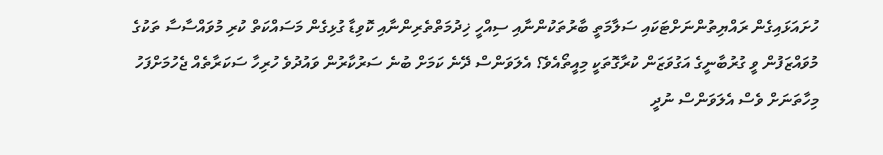ހުށައަޅައިގެން ރައްޔިތުންނަށްޓަކައި ސަލާމަތީ ބާރުތަކުންނާއި ސިއްހީ ޚިދުމަތްތެރިންނާއި ކޮވިޑާ ގުޅިގެން މަސައްކަތް ކުރި މުވައްސާސާ ތަކުގެ މުވައްޒަފުން ވީ ގުރުބާނީގެ އަގުވަޒަން ކުރާގޮތަކީ މިއީތޯއެވެ؟ އެލަވަންސް ދޭނެ ކަމަށް ބުނެ ސަރުކާރުން ވައުދުވެ ހުރިހާ ސަކަރާތެއް ޖެހުމަށްފަހު މިހާތަނަށް ވެސް އެލަވަންސް ނުދީ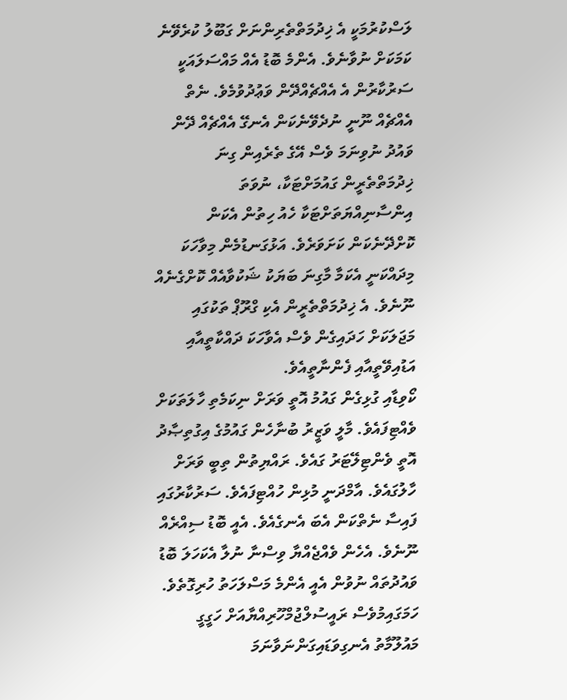ލަސްކުރުމަކީ އެ ޚިދުމަތްތެރިންނަށް ގަބޫލު ކުރެވޭނެ ކަމަކަށް ނުވާނެވެ. އެންމެ ބޮޑު އެއް މައްސަލައަކީ ސަރުކާރުން އެ އެއްޗެއްދޭން ވަޢުދުވުމެވެ. ނެތް އެއްޗެއް ނޫނީ ނުދެވޭނެކަން އެނގޭ އެއްޗެއް ދޭން ވައުދު ނުވިނަމަ ވެސް އޭގެ ތެރެއިން ގިނަ ޚިދުމަތްތެރީން ގައުމަށްޓަކާ، ނުވަތަ އިންސާނިއްޔަތަށްޓަކާ ހެއު ހިތުން އެކަން ކޮށްދޭނެކަން ކަށަވަރެވެ. އަޅުގަނޑުމެން މިވާހަކަ މިދައްކަނީ އެކަމާ މާގިނަ ބަޔަކު ޝަކުވާއެއް ކޮށްގެނެއް ނޫނެވެ. އެ ޚިދުމަތްތެރީން އެކި ގްރޫޕް ތަކުގައި މަޖަލަކަށް ހަދައިގެން ވެސް އެވާހަކަ ދައްކާތީއާއި އަޑުއިވޭތީއާއި ފެންނާތީއެވެ.
ކޯވިޑާއި ގުޅިގެން ގައުމު އޮތީ ވަރަށް ނިކަމެތި ހާލަތަކަށް ވެއްޓިފައެވެ. މާލީ ވަޒީރު ބުނާހެން ގައުމުގެ އިގުތިޞާދު އޮތީ ވެންޓިލޭޓަރު ގައެވެ. ރައްޔިތުން ތިބީ ވަރަށް ހާލުގައެވެ. އާމްދަނީ މުޅިން ހުއްޓިފައެވެ. ސަރުކާރުގައި ފައިސާ ނެތްކަން އެބަ އެނގެއެވެ. އެއީ ބޮޑު ސިއްރެއް ނޫނެވެ. އެހެން ވެއްޖެއްޔާ ވިސްނާ ނުލާ އެކަހަލަ ބޮޑު ވައުދުތައް ނުވުން އެއީ އެންމެ މަސްލަހަތު ހުރިގޮތެވެ. ހަމަގައިމުވެސް ރައީސުލްޖުމްހޫރިއްޔާއަށް ހަގީގީ މައުލޫމާތު އެނގިވަޑައިގަންނަވާނަމަ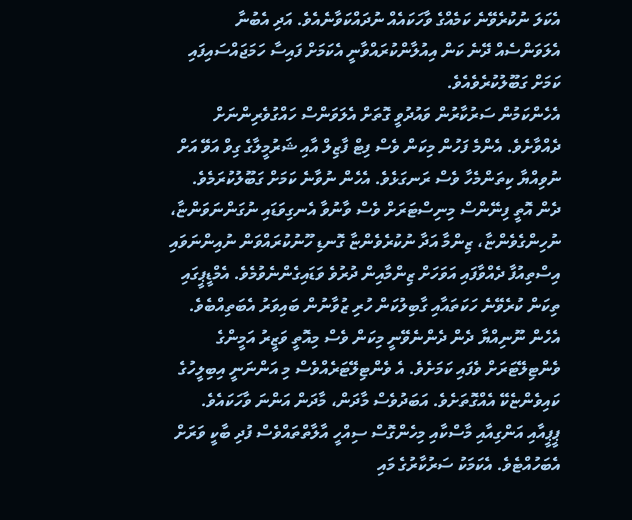އެކަލަ ނުކުރެވޭނެ ކަމެއްގެ ވާހަކައެއް ނުދައްކަވާނެއެވެ. އަދި އެބުނާ އެލަވަންސެއް ދޭނެ ކަން އިއުލާންކުރައްވާނީ އެކަމަށް ފައިސާ ހަމަޖައްސައިފައި ކަމަށް ގަބޫލުކުރެވެއެވެ.
އެހެންކަމުން ސަރުކާރުން ވައުދުވީ ގޮތަށް އެލަވަންސް ހައްގުވެރިންނަށް ދެއްވާށެވެ. އެންމެ ފަހުން މިކަން ވެސް ފިޓް ފާޒިލް އާއި ޝަރުމީލާގެ ގިވް އަވޭ އަށް ނުވިއްޔާ ކިތަންމެހާ ވެސް ރަނގަޅެވެ. އެހެން ނުވާނެ ކަމަށް ގަބޫލުކުރަމެވެ. ދެން އޮތީ ފިނޭންސް މިނިސްޓަރަށް ވެސް ވާނުވާ އެނގިވަޑައި ނުގަންނަވަންޏާ، ނުހިންގެވެންޏާ، ޒިންމާ އަދާ ނުކުރެވެންޏާ ގޮނޑި ހޫނުކުރައްވަން ނުއިންނަވައި އިސްތިއުފާ ދެއްވާފައި އަވަހަށް ޒިންމާއިން ދުރުވެ ވަޑައިގެންނެވުމެވެ. އެމްޑީޕީގައި ތިކަން ކުރެވޭނެ ހަކަތައާއި ގާބިލުކަން ހުރި ޒުވާނުން ބައިވަރު އެބަތިއްބެވެ.
އެހެން ނޫނިއްޔާ ދެން ދެންނެވޭނީ މިކަން ވެސް މިއޮތީ ވަޒީރު އަމީންގެ ވެންޓިލޭޓަރަށް ވެފައި ކަމަށެވެ. އެ ވެންޓިލޭޓަރެއްވެސް މި އަންނަނީ އިބިލީހުގެ ކައިވެންޏެކޭ އެއްގޮތަށެވެ. އަބަދުވެސް މާދަން، މާދަން އަންނަ ވާހަކައެވެ. ޕީޕީއާއި އަންގިއާއި މާސްކާއި މިހެންގޮސް ސިއްހީ އާލާތްތައްވެސް ފުދި ބާކީ ވަރަށް އެބަހުއްޓެވެ. އެކަމަކު ސަރުކާރުގެ މައި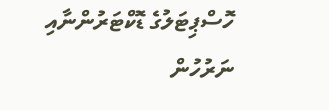ހޮސްޕިޓަލުގެ ޑޮކްޓަރުންނާއި ނަރުހުން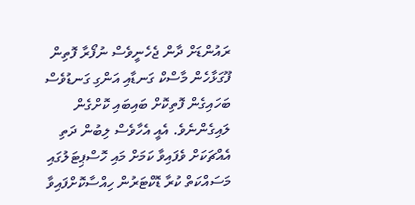ރައުންޑަށް ދާން ޖެހެނީވެސް ނުފޯރާ ފޮތިން ފޫގަޅާހެން މާސްކް ގަނޑާއި އަންގި ގަނޑުވެސް ބަހައިގެން ފޮތިކޮށް ބައިބައި ކޮށްގެން ލައިގެންނެވެ. އެއީ އެހާވެސް ލިބުން ދަތި އެއްޗަކަށް ވެފައިވާ ކަމަށް މައި ހޮސްޕިޓަލުގައި މަސައްކަތް ކުރާ ޑޮކްޓަރުން ހިއްސާކޮށްފައިވާ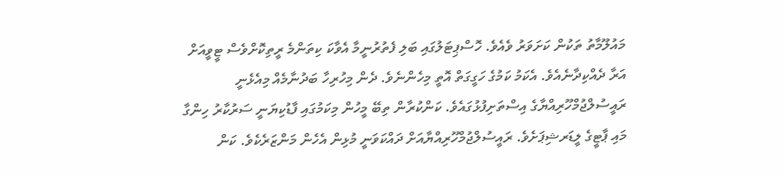މައުލޫމާތު ތަކުން ކަށަވަރު ވެއެވެ. ހޮސްޕިޓަލުގައި ބަލި ފެތުރުނީމާ އެވާކަ ކިތަންމެ ރީތިކޮށްވެސް ޓީވީއަށް އަރާ ދެއްކިދާނެއެވެ. އެކަމު ކަމުގެ ހަގީގަތް އޮތީ މިހެންނެވެ. ދެން މިހުރިހާ ބަދުނާމެއް މިއެޅެނީ ރައީސުލްޖުމްހޫރިއްޔާގެ އިސްތަށިފުޅުގައެވެ. ކަންކުރާން ތިބޭ މީހުން މިކަމުގައި ފާޑުކިޔަނީ ސަރުކާރު ހިންގާ މައި ޕާޓީގެ ލީޑަރޝިޕަށެވެ. ރައީސުލްޖުމްހޫރިއްޔާއަށް ދައްކަވަނީ މުޅިން އެހެން މަންޒަރެކެވެ. ކަން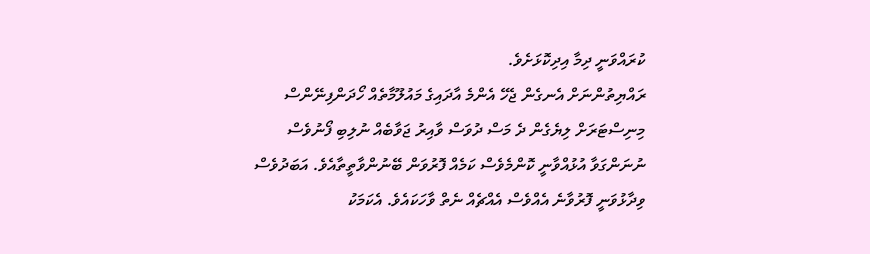ކުރައްވަނީ ދިމާ އިދިކޮޅަށެވެ.
ރައްޔިތުންނަށް އެނގެން ޖެހޭ އެންމެ އާދައިގެ މައުލޫމާތެއް ހޯދަންފިނޭންސް މިނިސްޓަރަށް ލިޔެގެން ދެ މަސް ދުވަސް ވާއިރު ޖަވާބެއް ނުލިބި ފޯނުވެސް ނުނަންގަވާ އުޅުއްވާނީ ކޮންމެވެސް ކަމެއް ފޮރުވަން ބޭނުންވާތީތާއެވެ. އަބަދުވެސް ވިދާޅުވަނީ ފޮރުވާނެ އެއްވެސް އެއްޗެއް ނެތް ވާހަކައެވެ. އެކަމަކު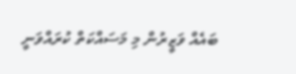ބައެއް ވަޒީރުން މި މަސައްކަތް ކުރައްވަނީ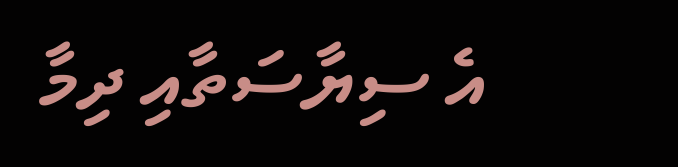އެ ސިޔާސަތާއި ދިމާ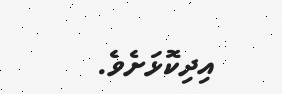އިދިކޮޅަށެވެ.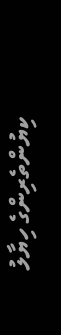ކިޔުންތެރިންގެ ހިޔާލު